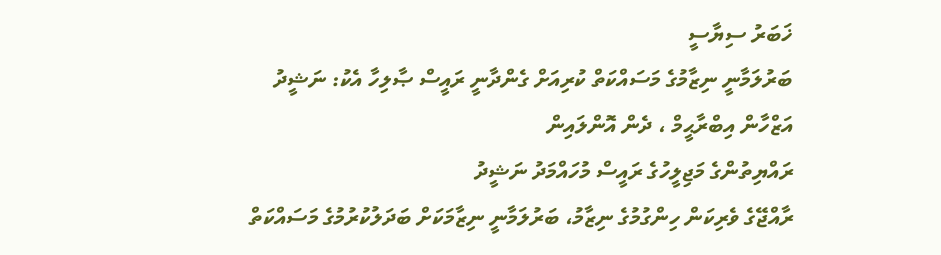ޚަބަރު ސިޔާސީ
ބަރުލަމާނީ ނިޒާމުގެ މަސައްކަތް ކުރިއަށް ގެންދާނީ ރައީސް ޞާލިހާ އެކު: ނަޝީދު
އަޒްހާން އިބްރާޙީމް ، ދެން އޮންލައިން
ރައްޔިތުންގެ މަޖިލީހުގެ ރައީސް މުހައްމަދު ނަޝީދު
ރާއްޖޭގެ ވެރިކަން ހިންގުމުގެ ނިޒާމު، ބަރުލަމާނީ ނިޒާމަކަށް ބަދަލުކުރުމުގެ މަސައްކަތް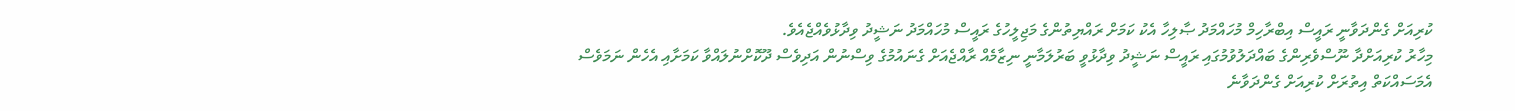ކުރިއަށް ގެންދަވާނީ ރައީސް އިބްރާހިމް މުހައްމަދު ޞާލިހާ އެކު ކަމަށް ރައްޔިތުންގެ މަޖިލީހުގެ ރައީސް މުހައްމަދު ނަޝީދު ވިދާޅުވެއްޖެއެވެ.
މިހާރު ކުރިއަށްދާ ނޫސްވެރިންގެ ބައްދަލުވުމުގައި ރައީސް ނަޝީދު ވިދާޅުވީ ބަރުލަމާނީ ނިޒާމެއް ރާއްޖެއަށް ގެނައުމުގެ ވިސްނުން އަދިވެސް ދޫކޮށްނުލައްވާ ކަމަށާއި އެހެން ނަމަވެސް އެމަސައްކަތް އިތުރަށް ކުރިއަށް ގެންދަވާނެ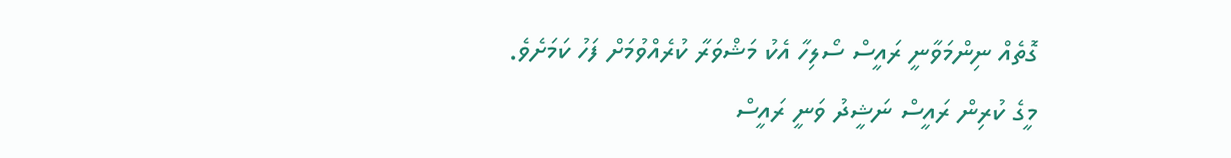ގޮތެއް ނިންމަވާނީ ރައީސް ސޯލިހާ އެކު މަޝްވަރާ ކުރެއްވުމަށް ފަހު ކަމަށެވެ.
މީގެ ކުރިން ރައީސް ނަޝީދު ވަނީ ރައީސް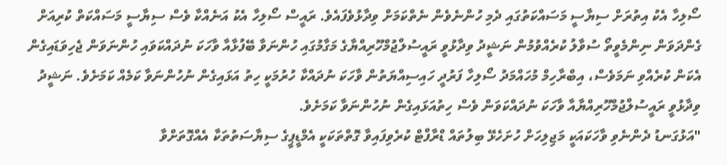ސޯލިހާ އެކު އިތުރަށް ސިޔާސީ މަސައްކަތުގައި ދެމި ހުންނެވެން ނެތްކަމަށް ވިދާޅުވެފައެވެ. ރައީސް ސޯލިހާ އެކު އަނެއްކާ ވެސް ސިޔާސީ މަސައްކަތް ކުރިއަށް ގެންދަވަން ނިންމެވީތޯ ސުވާލު ކުރެއްވުމުން ނަޝީދު ވިދާޅުވީ ރައީސުލްޖުމްހޫރިއްޔާގެ މަގާމުގައި ހުންނަވާ ބޭފުޅާއާ ވާހަކަ ނުދައްކަވައި ހުންނަވަން ޖެހިވަޑައިގެން އެކަން ކުރެއްވި ނަމަވެސް، އިބްރާހިމް މުހައްމަދު ސޯލިހާ ފަރުދީ ހައިސިއްޔަތުން ވާހަކަ ނުދައްކާ ހުރުމަކީ ހިތު އަޅައިގެން ނުހުންނަވާ ކަމެއް ކަމަށެވެ. ނަޝީދު ވިދާޅުވީ ރައީސުލްޖުމްހޫރިއްޔާއާ ވާހަކަ ނުދައްކަވަން ވެސް ހިތުއަޅައިގެން ނުހުންނަވާ ކަމަށެވެ.
"އަޅުގަނޑު ދެންނެވި ވާހަކައަކީ މަޖިލިހަށް ހުށަހެޅޭ ބިލުތައް ޑްރާފްޓް ކުރެވިފައިވާ ގޮތްތަކަކީ އެމްޑީޕީގެ ސިޔާސަތުތަކާ އެއްގޮތަށްވާ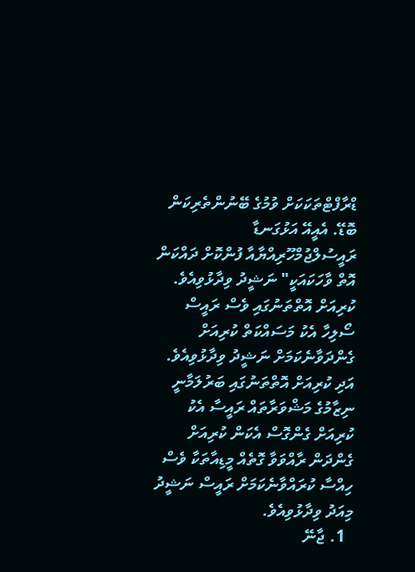ޑްރާފްޓްތަކަކަށް ވުމުގެ ބޭނުންތެރިކަން ބޮޑޭ. އެއީއޭ އަޅުގަނޑާ ރައީސުލްޖުމްހޫރިއްޔާއާ ފުންކޮށް ދައްކަން އޮތް ވާހަކައަކީ" ނަޝީދު ވިދާޅުވިއެވެ.
ކުރިއަށް އޮތްތަނުގައި ވެސް ރައީސް ސޯލިހާ އެކު މަސައްކަތް ކުރިއަށް ގެންދަވާނެކަމަށް ނަޝީދު ވިދާޅުވިއެވެ. އަދި ކުރިއަށް އޮތްތަނުގައި ބަރުލަމާނީ ނިޒާމުގެ މަޝްވަރާތައް ރައީސާ އެކު ކުރިއަށް ގެންގޮސް އެކަން ކުރިއަށް ގެންދަން ރާއްވަވާ ގޮތެއް މީޑިއާތަކާ ވެސް ހިއްސާ ކުރައްވާނެކަމަށް ރައީސް ނަޝީދު މިއަދު ވިދާޅުވިއެވެ.
  1. ޖާނޭ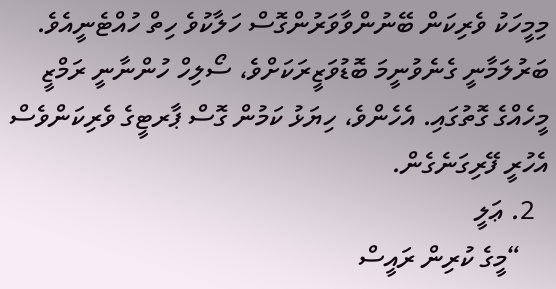މިމީހަކު ވެރިކަން ބޭނުންވާވަރުންގޮސް ހަލާކުވެ ހިތް ހުއްޓެނީއެވެ. ބަރުލަމާނީ ގެނެވުނީމަ ބޮޑުވަޒީރަކަށްވެ، ސޯލިހް ހުންނާނީ ރަމްޒީ މީހެއްގެ ގޮތުގައި. އެހެންވެ، ހިޔަޅު ކަމުން ގޮސް ޕާރޓީގެ ވެރިކަންވެސް އެހުރީ ފޭރިގަނެގެން.
  2. ޢަލީ
    “މީގެ ކުރިން ރައީސް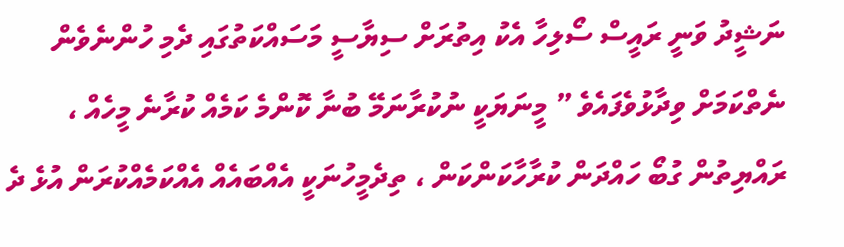ނަޝީދު ވަނީ ރައީސް ސޯލިހާ އެކު އިތުރަށް ސިޔާސީ މަސައްކަތުގައި ދެމި ހުންނެވެން ނެތްކަމަށް ވިދާޅުވެފައެވެ ” މީނަޔަކީ ނުކުރާނަމޭ ބުނާ ކޮންމެ ކަމެއް ކުރާނެ މީހެއް ، ރައްޔިތުން ގުބޯ ހައްދަން ކުރާހާކަންކަން ، ތިދެމީހުނަކީ އެއްބައެއް އެއްކަމެއްކުރަން އުޅެ ދެ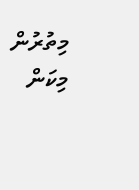މިތުރުން މިކަން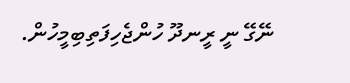ނޭގޭ ނީ ރީނދޫ ހުންޖެހިފަތިބިމީހުން.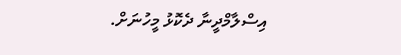އިސްލާމްދީނާ ދެކޮޅު މީހުނަށް.